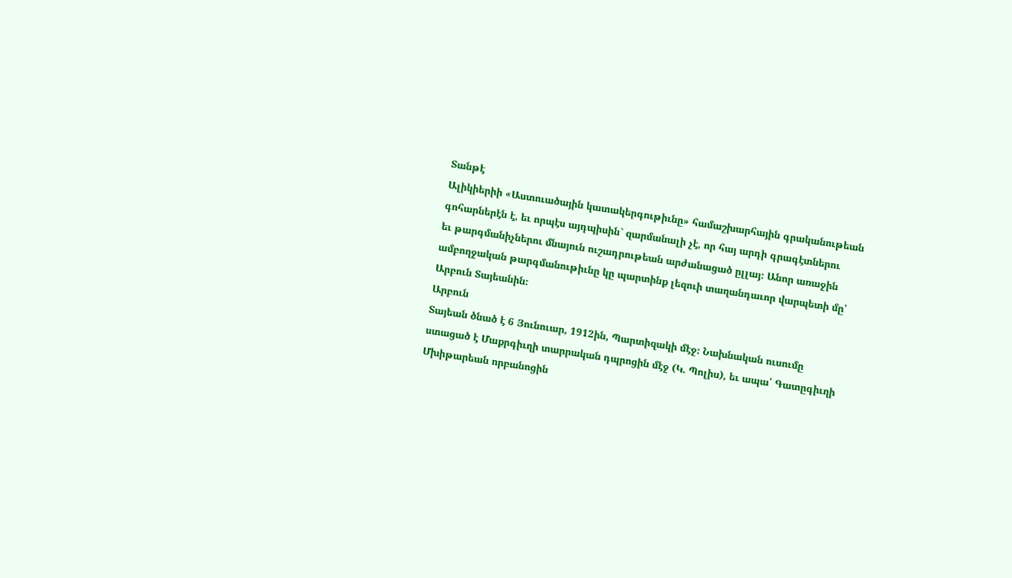Տանթէ
Ալիկիերիի «Աստուածային կատակերգութիւնը» համաշխարհային գրականութեան
գոհարներէն է, եւ որպէս այդպիսին` զարմանալի չէ, որ հայ արդի գրագէտներու
եւ թարգմանիչներու մնայուն ուշադրութեան արժանացած ըլլայ։ Անոր առաջին
ամբողջական թարգմանութիւնը կը պարտինք լեզուի տաղանդաւոր վարպետի մը՝
Արբուն Տայեանին։
Արբուն
Տայեան ծնած է 6 Յունուար, 1912ին, Պարտիզակի մէջ։ Նախնական ուսումը
ստացած է Մաքրգիւղի տարրական դպրոցին մէջ (Կ. Պոլիս), եւ ապա՝ Գատըգիւղի
Մխիթարեան որբանոցին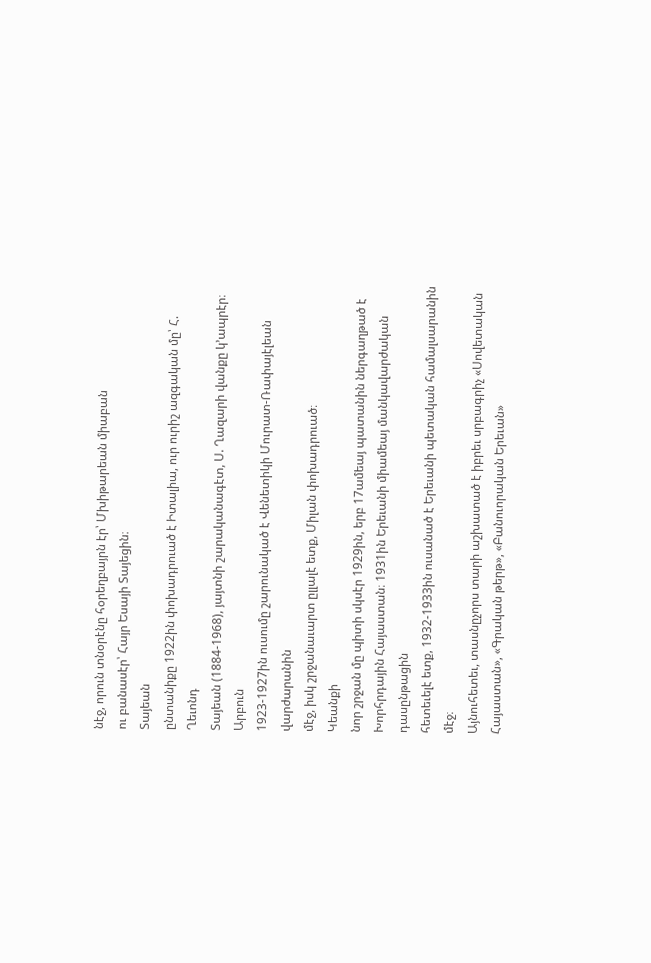նէջ, որուն տնօրէնը հօրեղբայրն էր՝ Մխիթարեան միաբան
ու բանասէր՝ Հայր Եսայի Տայեցին։
Տայեան
ընտանիքը 1922ին փոխադրուած է Իտալիա, ուր ուրիշ ազգական մը՝ Հ. Ղեւոնդ
Տայեան (1884-1968), յայտնի շարականագէտ, Ս. Ղազարի վանքը կ՚ապրէր։ Արբուն
1923-1927ին ուսումը շարունակած է Վենետիկի Մուրատ-Ռափայէլեան վարժարանին
մէջ, իսկ շրջանաւարտ ըլլալէ ետք, Միլան փոխադրուած։
Կեանքի
նոր շրջան մը պիտի սկսէր 1929ին, երբ 17ամեայ պատանին ներգաղթած է
Խորհրդային Հայաստան։ 1931ին Երեւանի միամեայ մանկավարժական դասընթացին
հետեւելէ ետք, 1932-1933ին ուսանած է Երեւանի պետական համալսարանին մէջ։
Այնուհետեւ, տասնըչորս տարի աշխատած է իբրեւ սրբագրիչ «Սովետական
Հայաստան», «Գրական թերթ», «Բանուորական Երեւան»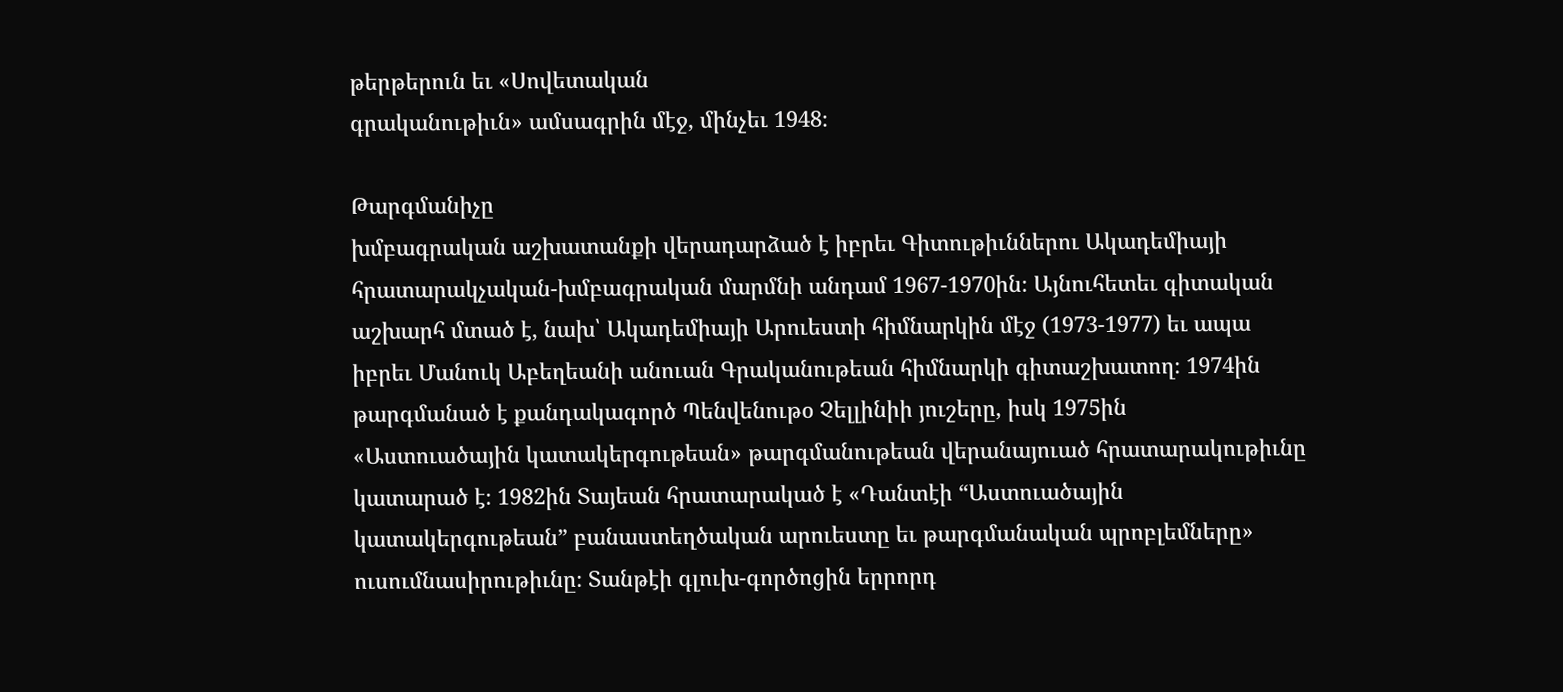թերթերուն եւ «Սովետական
գրականութիւն» ամսագրին մէջ, մինչեւ 1948։

Թարգմանիչը
խմբագրական աշխատանքի վերադարձած է իբրեւ Գիտութիւններու Ակադեմիայի
հրատարակչական-խմբագրական մարմնի անդամ 1967-1970ին։ Այնուհետեւ գիտական
աշխարհ մտած է, նախ՝ Ակադեմիայի Արուեստի հիմնարկին մէջ (1973-1977) եւ ապա
իբրեւ Մանուկ Աբեղեանի անուան Գրականութեան հիմնարկի գիտաշխատող։ 1974ին
թարգմանած է քանդակագործ Պենվենութօ Չելլինիի յուշերը, իսկ 1975ին
«Աստուածային կատակերգութեան» թարգմանութեան վերանայուած հրատարակութիւնը
կատարած է։ 1982ին Տայեան հրատարակած է «Դանտէի “Աստուածային
կատակերգութեան” բանաստեղծական արուեստը եւ թարգմանական պրոբլեմները»
ուսումնասիրութիւնը։ Տանթէի գլուխ-գործոցին երրորդ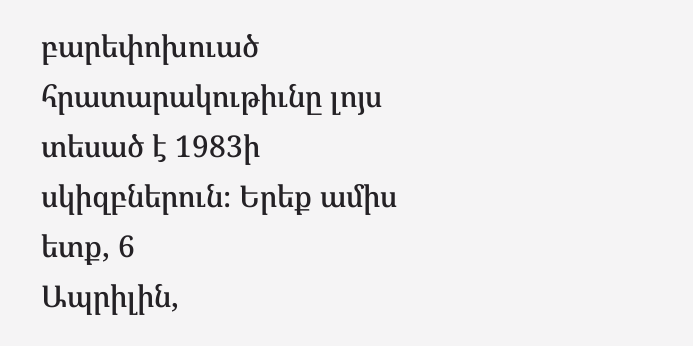բարեփոխուած
հրատարակութիւնը լոյս տեսած է 1983ի սկիզբներուն։ Երեք ամիս ետք, 6
Ապրիլին,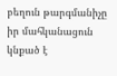բեղուն թարգմանիչը իր մահկանացուն կնքած է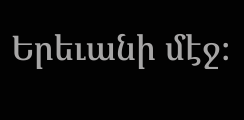Երեւանի մէջ։